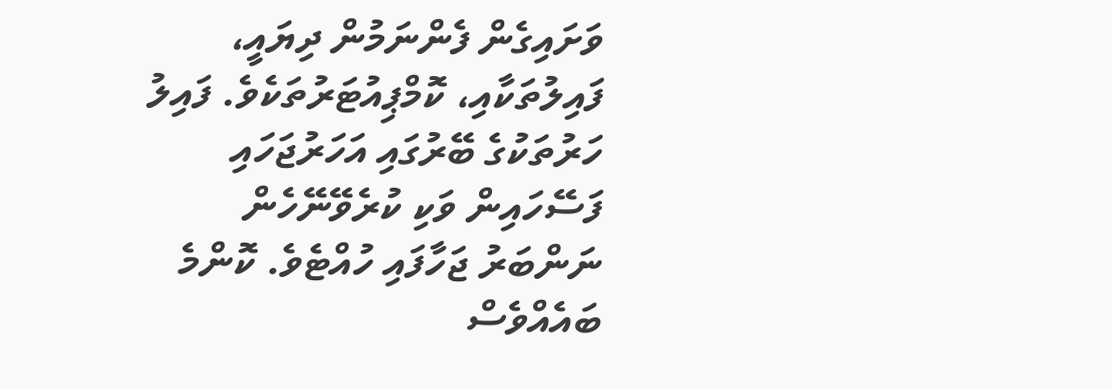ވަށައިގެން ފެންނަމުން ދިޔައީ، ފައިލުތަކާއި، ކޮމްޕިއުޓަރުތަކެވެ. ފައިލު ހަރުތަކުގެ ބޭރުގައި އަހަރުޖަހައި ފަސޭހައިން ވަކި ކުރެވޭނޭހެން ނަންބަރު ޖަހާފައި ހުއްޓެވެ. ކޮންމެ ބައެއްވެސް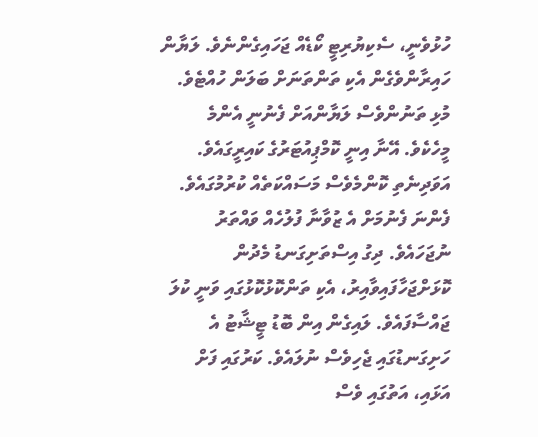ހުޅުވެނީ، ސެކިޔުރިޓީ ކޯޑެއް ޖަހައިގެންނެވެ. ލަޔާން ހައިރާންވެގެން އެކި ތަންތަނަށް ބަލަން ހުއްޓެވެ. މުޅި ތަނުންވެސް ލަޔާންއަށް ފެނުނީ އެންމެ މީހެކެވެ. އޭނާ އިނީ ކޮމްޕިއުޓަރުގެ ކައިރީގައެވެ. އަވަދިނެތި ކޮންމެވެސް މަސައްކަތެއް ކުރުމުގައެވެ. ފެންނަ ފެނުމަށް އެ ޒުވާނާ ފުލުހެއް ވައްތަރު ނުޖަހައެވެ. ދިގު އިސްތަށިގަނޑު މެދުން ކޮޅަށްޖަހާފައިވާއިރު، އެކި ތަންކޮޅުކޮޅުގައި ވަނީ ކުލަ ޖައްސާފައެވެ. ލައިގެން އިން ބޮޑު ޓީޝާޓު އެ ހަށިގަނޑުގައި ޖެހިވެސް ނުލައެވެ. ކަރުގައި ފަށް އަޅައި، އަތުގައި ވެސް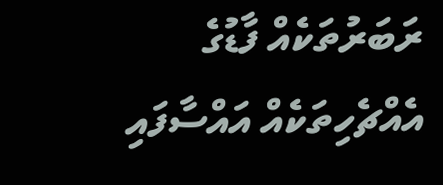ރަބަރުތަކެއް ފާޑުގެ އެއްޗެހިތަކެއް އައްސާފައި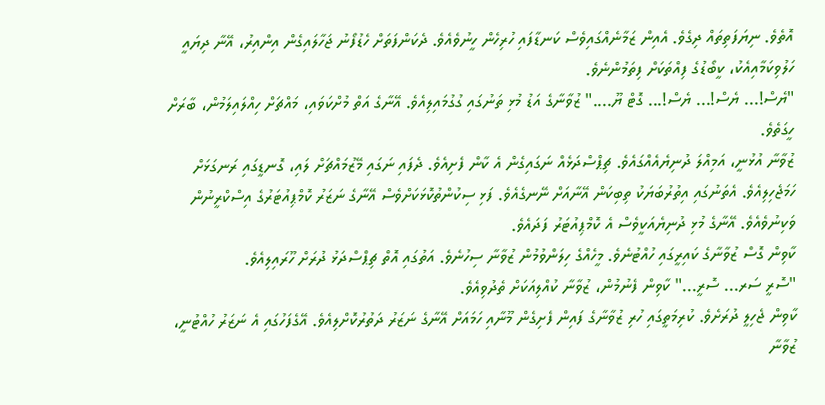އޮތެވެ. ނިޔަފަތިތައް ދިގެވެ. އެއިން ޒަމާނެއްގައިވެސް ކަނޑާފައި ހުރިހެން ހީނުވެއެވެ. ދެކަންފަތަށް ހެޑުފޯނު ޖަހާލައިގެން އިންއިރު، އޭނާ ދިޔައީ ހަލުވިކަމާއިއެކު، ކީބޯޑުގެ ފިއްތަކަށް ފިތަމުންނެވެ.
"ޔެސް!... ޔެސް!... ޔެސް!... ގޮޓް ޔޫ...." ޒުވާނާގެ އަޑު މުޅި ތަނުގައި ގުގުމައިލިއެވެ. އޭނާގެ އަތް މުށްކަވައި، މައްޗަށް ހިއްލައިލަމުން، ބާރަށް ހީގަތެވެ.
ޒުވާނާ އުޅުނީ، އަމިއްލަ ދުނިޔެއެއްގައެވެ. ޗިޕްސްދަޅެއް ނަގައިގެން އެ ކާން ފެށިއެވެ. ދެފައި ނަގައި މޭޒުމައްޗަށް ލައި، ގޮނޑީގައި ރަނގަޅަށް ހަމަޖެހިލިއެވެ. އެތަނުގައި އިތުރުބަޔަކު ތިބިކަން އޭނާއަށް ނޭނގެއެވެ. ފަޅި ސިކުންތުކޮޅަކަށްވެސް އޭނާގެ ނަޒަރު ކޮމްޕިއުޓަރުގެ އިސްކްރީނުން ވަކިނުވެއެވެ. އޭނާގެ މުޅި ދުނިޔެއަކީވެސް އެ ކޮމްޕިއުޓަރު ފަދައެވެ.
ކާވިން ގޮސް ޒުވާނާގެ ކައިރީގައި ހުއްޓުނެވެ. މީހެއްގެ ހިލަންވުމުން ޒުވާނާ ސިހުނެވެ. އަތުގައި އޮތް ޗިޕްސްދަޅު ދުރަށް ހޫރައިލިއެވެ.
"ސޮރީ ސަރ... ސޮރީ..." ކާވިން ފެނުމުން، ޒުވާނާ ކުއްލިއަކަށް ތެދުވިއެވެ.
ކާވިން ޖެހިލީ ދުރަށެވެ. ކުރިމަތީގައި ހުރި ޒުވާނާގެ ފައިން ފެށިގެން މޫނާއި ހަމައަށް އޭނާގެ ނަޒަރު ދަތުރުކޮށްލިއެވެ. އޭގެފަހުގައި އެ ނަޒަރު ހުއްޓުނީ، ޒުވާނާ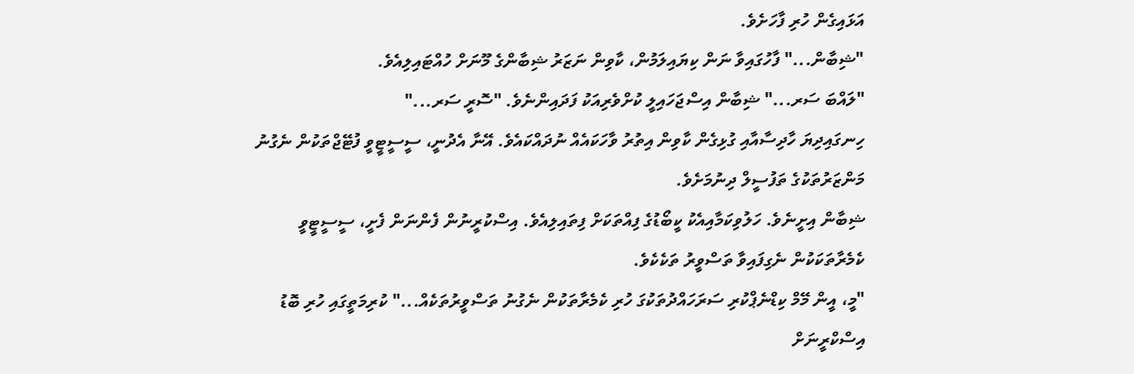އަޅައިގެން ހުރި ފާހަށެވެ.
"ޝިބާން..." ފާހުގައިވާ ނަން ކިޔައިލަމުން، ކާވިން ނަޒަރު ޝިބާންގެ މޫނަށް ހުއްޓައިލިއެވެ.
"ލައްބަ ސަރ..." ޝިބާން އިސްޖަހައިލީ ކުށްވެރިއަކު ފަދައިންނެވެ. "ސޮރީ ސަރ..."
ހިނގައިދިޔަ ހާދިސާއާއި ގުޅިގެން ކާވިން އިތުރު ވާހަކައެއް ނުދައްކައެވެ. އޭނާ އެދުނީ، ސީސީޓީވީ ފުޓޭޖްތަކުން ނެގުނު މަންޒަރުތަކުގެ ތަފުސީލް ދިނުމަށެވެ.
ޝިބާން އިށީނެވެ. ހަލުވިކަމާއިއެކު ކީބޯޑުގެ ފިއްތަކަށް ފިތައިލިއެވެ. އިސްކުރީނުން ފެންނަން ފެށީ، ސީސީޓީވީ ކެމެރާތަކަކުން ނެގިފައިވާ ތަސްވީރު ތަކެކެވެ.
"މީ، އީން މޭމް ކިޑްނެޕްކުރި ސަރަހައްދުތަކުގަ ހުރި ކެމެރާތަކުން ނެގުނު ތަސްވީރުތަކެއް..." ކުރިމަތީގައި ހުރި ބޮޑު އިސްކްރީނަށް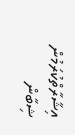އިޝާރާތްކުރަމުން ޝިބާން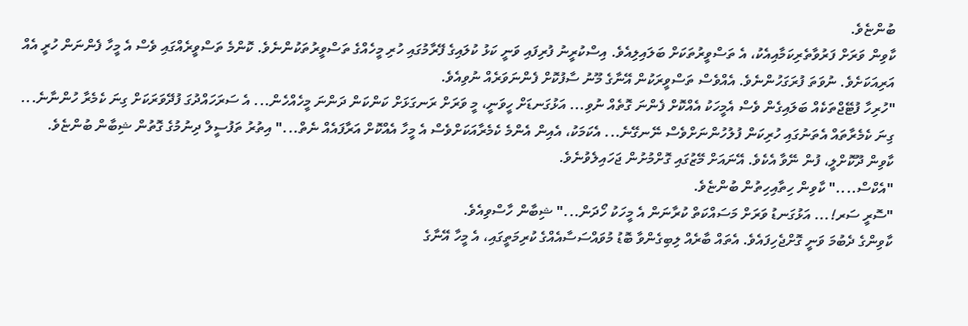ބުންޏެވެ.
ކާވިން ވަރަށް ފަރުވާތެރިކަމާއިއެކު، އެ ތަސްވީރުތަކަށް ބަލައިލިއެވެ. އިސްކުރީނު ފުރިފައި ވަނީ ކަޅު ކުލައިގެ ފޭރާމުގައި ހުރި މީހެއްގެ ތަސްވީރުތަކުންނެވެ. ކޮންމެ ތަސްވީރެއްގައި ވެސް އެ މީހާ ފެންނަން ހުރީ އެއް އަރިއަކަށެވެ. ނުވަތަ ފުރަގަހުންނެވެ. އެއްވެސް ތަސްވީރަކުން އޭނާގެ މޫނު ސާފުކޮށް ފެންނަވަރެއް ނުވިއެވެ.
"ހުރިހާ ފުޓޭޖްތަކެއް ބަލައިގެން ވެސް އެމީހަކު އެއްކޮށް ފެންނަ ގޮތެއް ނުވި... އަޅުގަނޑަށް ހީވަނީ، މީ ވަރަށް ރަނގަޅަށް ކަންކަން ދަންނަ މީހެއްހެން... އެ ސަރަހައްދުގަ ފުދޭވަރަކަށް ގިނަ ކެމެރާ ހުންނާނެ... ގިނަ ކެމެރާތައް އެތަނުގައި ހުރިކަން ފުލުހުންނަށްވެސް ނޭނގޭނެ... އެކަމަކު، އެއިން އެންމެ ކެމެރާއަކަށްވެސް އެ މީހާ އެއްކޮށް އަރާފައެއް ނެތް..." އިތުރު ތަފުސީލް ދިނުމުގެ ގޮތުން ޝިބާން ބުންޏެވެ.
ކާވިން ދޫކޮށްލީ، ފުން ނޭވާ އެކެވެ. އޭނައަށް މޭޒުގައި ގޮށްމުށުން ޖަހައިލެވުނެވެ.
"އެކްސް...." ކާވިން ހިތާއިހިތުން ބުންޏެވެ.
"ސޮރީ ސަރ!... އަޅުގަނޑު ވަރަށް މަސައްކަތް ކުރާނަން އެ މީހަކު ހޯދަން..." ޝިބާން ހާސްވިއެވެ.
ކާވިންގެ ދެބުމަ ވަނީ ގޮށްޖެހިފައެވެ. އެތައް ބާރެއް ލިބިގެންވާ ބޮޑު މުވައްސަސާއެއްގެ ކުރިމަތީގައި، އެ މީހާ އޭނާގެ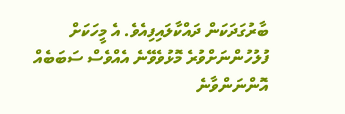ބާރުގަދަކަން ދައްކާލައިފިއެވެ. އެ މީހަކަށް ފުލުހުންނަށްވުރެ މޮޅުވެވޭނެ އެއްވެސް ސަބަބެއް އޮންނަންވާނެ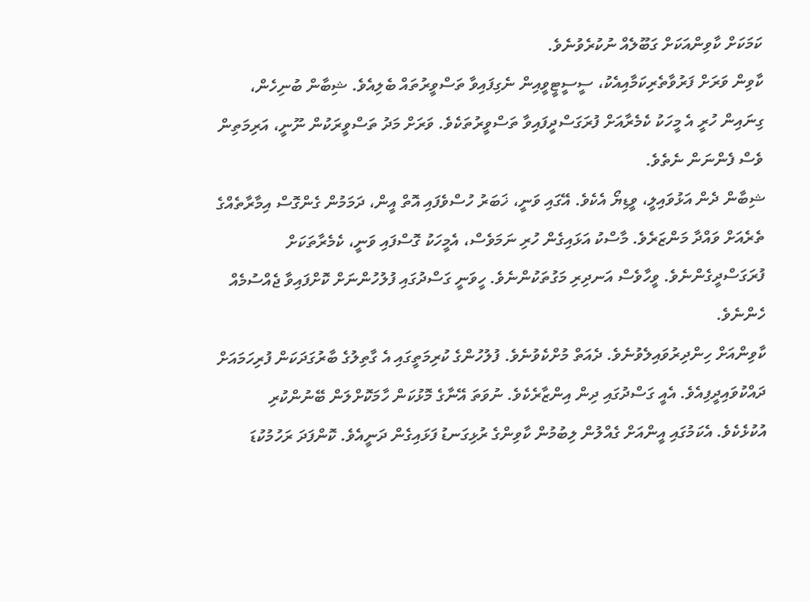ކަމަކަށް ކާވިންއަކަށް ގަބޫލެއް ނުކުރެވުނެވެ.
ކާވިން ވަރަށް ފަރުވާތެރިކަމާއިއެކު، ސީސީޓީވީއިން ނެގިފައިވާ ތަސްވީރުތައް ބެލިއެވެ. ޝިބާން ބުނިހެން، ގިނައިން ހުރީ އެ މީހަކު ކެމެރާއަށް ފުރަގަސްދީފައިވާ ތަސްވީރުތަކެވެ. ވަރަށް މަދު ތަސްވީރަކުން ނޫނީ، އަރިމަތިން ވެސް ފެންނަން ނެތެވެ.
ޝިބާން ދެން އަޅުވައިލީ، ވީޑިޔޯ އެކެވެ. އޭގައި ވަނީ، ޚަބަރު ހުސްވެފައި އޮތް އީން، ދަމަމުން ގެންގޮސް އިމާރާތެއްގެ ތެރެއަށް ވައްދާ މަންޒަރެވެ. މާސްކު އަޅައިގެން ހުރި ނަމަވެސް، އެމީހަކު ގޮސްފައި ވަނީ، ކެމެރާތަކަށް ފުރަގަސްދީގެންނެވެ. ވީހާވެސް އަނދިރި މަގުތަކުންނެވެ. ހީވަނީ ގަސްދުގައި ފުލުހުންނަށް ކޮށްފައިވާ ޖެއްސުމެއް ހެންނެވެ.
ކާވިންއަށް ހިންދިރުވައިލެވުނެވެ. ދެއަތް މުށްކެވުނެވެ. ފުލުހުންގެ ކުރިމަތީގައި އެ ގާތިލުގެ ބާރުގަދަކަން ފުރިހަމައަށް ދައްކުވައިދީފިއެވެ. އެއީ ގަސްދުގައި ދިން އިންޒާރެކެވެ. ނުވަތަ އޭނާގެ މޮޅުކަން ހާމަކޮށްލަން ބޭނުންކުރި އުކުޅެކެވެ. އެކަމުގައި އީންއަށް ގެއްލުން ލިބުމުން ކާވިންގެ ރުޅިގަނޑު ފަޅައިގެން ދަނީއެވެ. ކޮންފަދަ ރަހުމުކުޑަ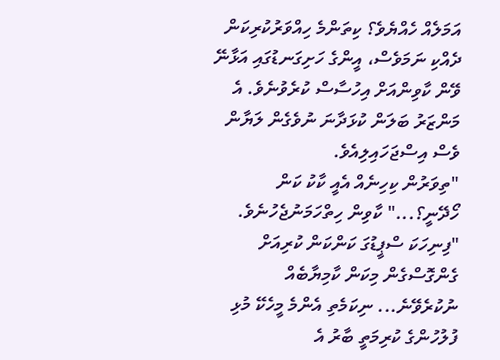އަމަލެއް ހެއްޔެވެ؟ ކިތަންމެ ހިއްވަރުކުރިކަން ދެއްކި ނަމަވެސް، އީންގެ ހަށިގަނޑުގައި އަޅާނޭ ވޭން ކާވިންއަށް އިހުސާސް ކުރެވުނެވެ. އެ މަންޒަރު ބަލަން ކުޅަދާނަ ނުވެގެން ލަޔާން ވެސް އިސްޖަހައިލިއެވެ.
"ތިވަރުން ކިހިނެއް އެއީ ކާކު ކަން ހޯދޭނީ؟..." ކާވިން ހިތްހަމަނުޖެހުނެވެ. "ފިނިހަކަ ސްޕީޑުގަ ކަންކަން ކުރިއަށް ގެންގޮސްގެން މިކަން ކާމިޔާބެއް ނުކުރެވޭނެ... ނިކަމެތި އެންމެ މީހެކޭ މުޅި ފުލުހުންގެ ކުރިމަތީ ބާރު އެ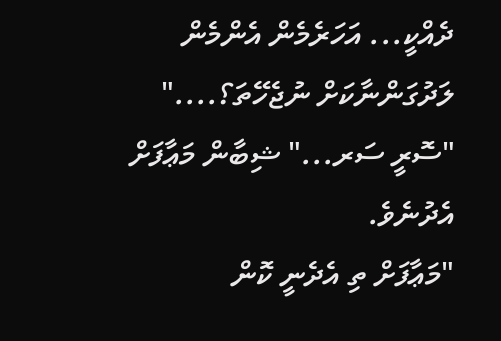ދެއްކީ... އަހަރެމެން އެންމެން ލަދުގަންނާކަށް ނުޖެހޭތަ؟...."
"ސޮރީ ސަރ..." ޝިބާން މަޢާފަށް އެދުނެވެ.
"މަޢާފަށް ތި އެދެނީ ކޮން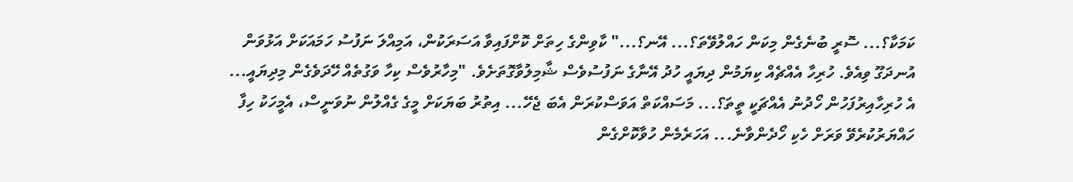ކަމަކާ؟... ސޮރީ ބުނެގެން މިކަން ހައްލުވޭތަ؟... އޭނ؟..." ކާވިންގެ ހިތަށް ކޮށްފައިވާ އަސަރަކުން، އަމިއްލަ ނަފުސު ހަމައަކަށް އަޅުވަން އުނދަގޫ ވިއެވެ. ހުރިހާ އެއްޗެއް ކިޔަމުން ދިޔައީ ހުދު އޭނާގެ ނަފުސުވެސް ޝާމިލުވާގޮތަށެވެ. "މިހާރުވެސް ކިހާ ވަގުތެއް ހޭދަވެގެން މިދިޔައީ... އެ ހުރިހާއިރުފަހުން ހޯދުނު އެއްޗަކީ ތީތަ؟... މަސައްކަތް އަވަސްކުރަން އެބަ ޖެހޭ... އިތުރު ބަޔަކަށް މީގެ ގެއްލުން ނުވަނީސް، އެމީހަކު ހިފާ ހައްޔަރުކުރެވޭ ވަރަށް ހެކި ހޯދެންވާނެ... އަހަރެމެން ހުވާކޮށްގެން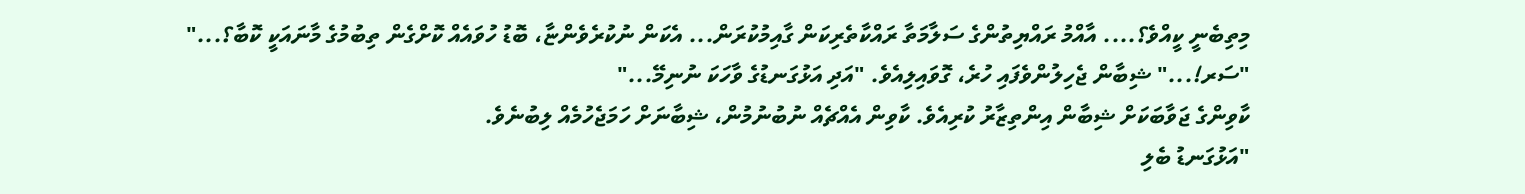މިތިބެނީ ކީއްވެ؟.... އާއްމު ރައްޔިތުންގެ ސަލާމަތާ ރައްކާތެރިކަން ގާއިމުކުރަން... އެކަން ނުކުރެވެންޏާ، ބޮޑު ހުވައެއް ކޮށްގެން ތިބުމުގެ މާނައަކީ ކޮބާ؟..."
"ސަރ!..." ޝިބާން ޖެހިލުންވެފައި ހުރެ، ގޮވައިލިއެވެ. "އަދި އަޅުގަނޑުގެ ވާހަކަ ނުނިމޭ..."
ކާވިންގެ ޖަވާބަކަށް ޝިބާން އިންތިޒާރު ކުރިއެވެ. ކާވިން އެއްޗެއް ނުބުނުމުން، ޝިބާނަށް ހަމަޖެހުމެއް ލިބުނެވެ.
"އަޅުގަނޑު ބެލި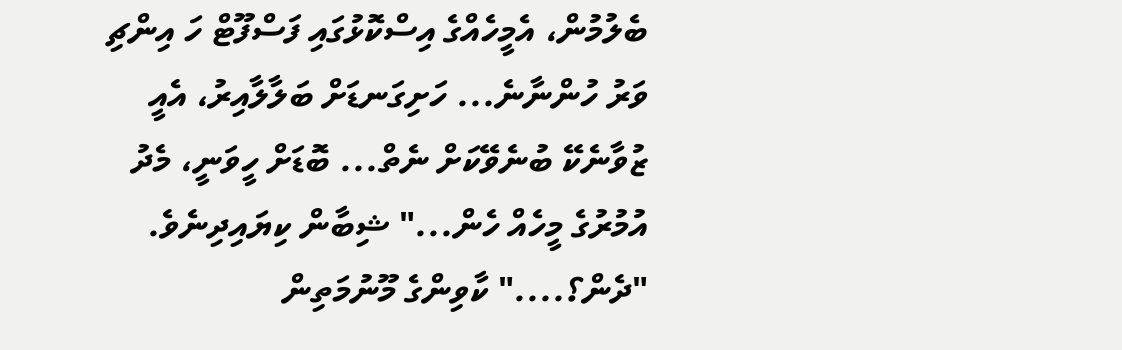ބެލުމުން، އެމީހެއްގެ އިސްކޮޅުގައި ފަސްފޫޓް ހަ އިންޗި ވަރު ހުންނާނެ... ހަށިގަނޑަށް ބަލާލާއިރު، އެއީ ޒުވާނެކޭ ބުނެވޭކަށް ނެތް... ބޮޑަށް ހީވަނީ، މެދު އުމުރުގެ މީހެއް ހެން..." ޝިބާން ކިޔައިދިނެވެ.
"ދެން؟...." ކާވިންގެ މޫނުމަތިން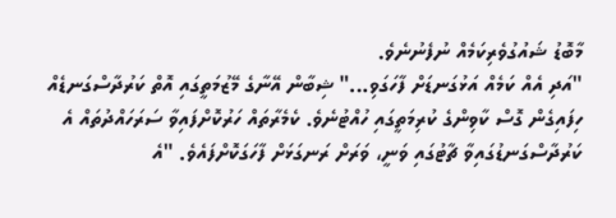މާބޮޑު ޝައުގުވެރިކަމެއް ނުފެނުނެވެ.
"އަދި އެއް ކަމެއް އަޅުގަނޑަށް ފާހަގަވި..." ޝިބާން އޭނާގެ މޭޒުމަތީގައި އޮތް ކަރުދާސްގަނޑެއް ހިފައިގެން ގޮސް ކާވިންގެ ކުރިމަތީގައި ހުއްޓުނެވެ. ކެމެރާތައް ހަރުކޮށްފައިވާ ސަރަހައްދުތައް އެ ކަރުދާސްގަނޑުގައިވާ ޗާޓުގައި ވަނީ، ވަރަށް ރަނގަޅަށް ފާހަގަކޮށްފައެވެ. "އެ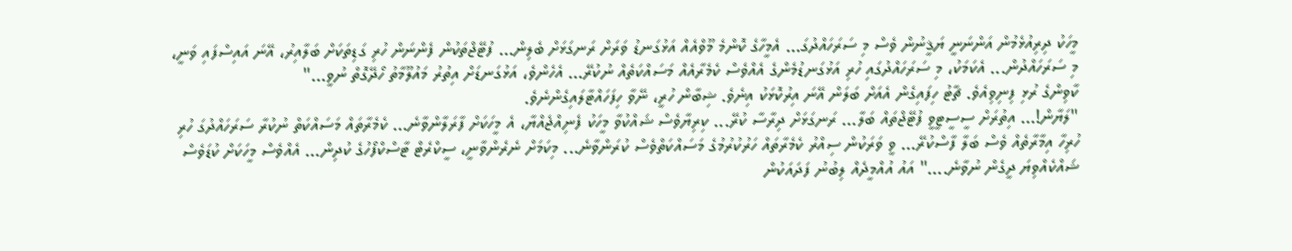މީހަކު ދިރިއުޅެމުން އަންނަނީ ޔަޤީނުން ވެސް މި ސަރަހައްދުގަ... އެމީހާގެ ކޮންމެ މޫވްއެއް އަޅުގަނޑު ވަރަށް ރަނގަޅަށް ބެލިން... ފުޓޭޖްތަކުން ފެންނަން ހުރި ގަޑިތަކަށް ބަލާއިރު، އޭނަ އައިސްފައި ވަނީ، މި ސަރަހައްދުން... އެކަމަކު، މި ސަރަހައްދުގައި ހުރި އަޅުގަނޑުމެންގެ އެއްވެސް ކެމެރާއެއް މަސައްކަތެއް ނުކުރޭ... އެހެންވެ، އަޅުގަނޑަށް އިތުރު މައުލޫމާތު ހޯދޭގޮތް ނުވީ..."
ކާވިންގެ ރުޅި ފިނިވިއެވެ. ޗާޓު ހިފައިގެން އެއަށް ބަލަން އޭނަ އިރުކޮޅަކު އިނެވެ. ޝިބާން ހުރީ، ނޭވާ ހިފަހައްޓާލައިގެންނެވެ.
"ލަޔާން!... އިތުރަށް ސީސީޓީވީ ފުޓޭޖްތައް ބަލާ... ރަނގަޅަށް ދިރާސާ ކުރޭ... ކިރިޔާވެސް ޝައްކުވާ މީހަކު ފެނިއްޖެއްޔާ، އެ މީހަކަށް ފާރަލާންވާނެ... ކެމެރާތައް މަސައްކަތް ނުކުރާ ސަރަހައްދުގަ ހުރި ހުރިހާ އިމާރާތެއް ވެސް ބަލާ ފާސްކުރޭ... ވީ ވަރަކުން ސިއްރު ކެމެރާތައް ހަރުކުރުމުގެ މަސައްކަތްވެސް ކުރަންވާނެ... މިކަމަށް ނެރެންވާނީ، ސީކްރެޓް ޓާސްކްފޯހުގެ ކުދިން... އެއްވެސް މީހަކަށް ކުޑަވެސް ޝައްކެއްވިޔަ ދީގެން ނުވާނެ...." އައު އުއްމީދެއް ލިބުނު ފަދައަކުން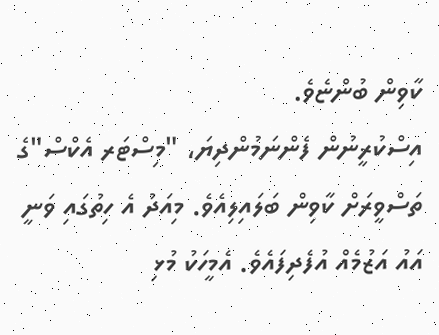ކާވިން ބުންޏެވެ.
އިސްކުރީނުން ފެންނަމުންދިޔަ، "މިސްޓަރ އެކްސް"ގެ ތަސްވީރަށް ކާވިން ބަލައިލިއެވެ. މިއަދު އެ ހިތުގައި ވަނީ އައު އަޒުމެއް އުފެދިފައެވެ. އެމީހަކު މުޅި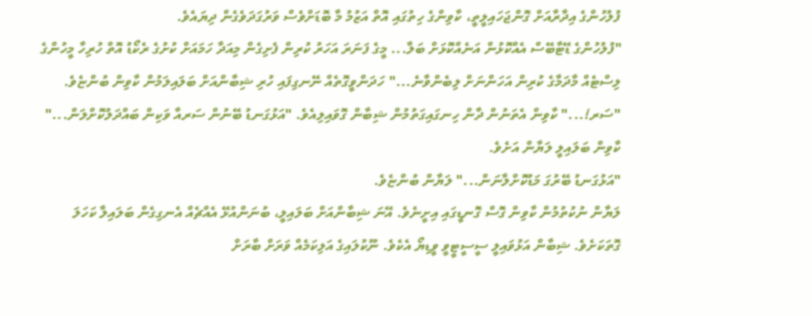ފުލުހުންގެ އިދާރާއަށް ގޮންޖަހައިލީތީ، ކާވިންގެ ހިތުގައި އޮތް އަޒުމު މާ ބޮޑަށްވެސް ވަރުގަދަވެގެން ދިޔައެވެ.
"ފުލުހުންގެ ޑޭޓާބޭސް އެއްކޮޅުން އަނެއްކޮޅަށް ބަލާ... މީގެ ފަނަރަ އަހަރު ކުރިން ފެށިގެން މިއަދާ ހަމައަށް ކުށުގެ ރެކޯޑު އޮތް ހުރިހާ މީހުންގެ ލިސްޓެއް މާދަމާގެ ކުރިން އަހަންނަށް ލިބެންވާނެ..." ހަދަންވީގޮތެއް ނޭނގިފައި ހުރި ޝިބާންއަށް ބަލައިލަމުން ކާވިން ބުންޏެވެ.
"ސަރ!..." ކާވިން އެތަނުން ދާން ހިނގައިގަތުމުން ޝިބާން ގޮވައިލިއެވެ. "އަޅުގަނޑު ބޭނުން ސަރއާ ވަކިން ބައްދަލުކޮށްލަން..."
ކާވިން ބަލައިލީ ލަޔާން އަށެވެ.
"އަޅުގަނޑު ބޭރުގަ މަޑުކޮށްލާނަން..." ލަޔާން ބުންޏެވެ.
ލަޔާން ނުކުތުމުން ކާވިން ގޮސް ގޮނޑީގައި އިށީނެވެ. އޭނަ ޝިބާންއަށް ބަލައިލީ، ބުނަންއުޅޭ އެއްޗެއް އެނގިގެން ބަލައިލާ ކަހަލަ ގޮތަކަށެވެ. ޝިބާން އަޅުވައިލީ ސީސީޓީވީ ވީޑިޔޯ އެކެވެ. ނޫކުލައިގެ އަލިކަމެއް ވަރަށް ބާރަށް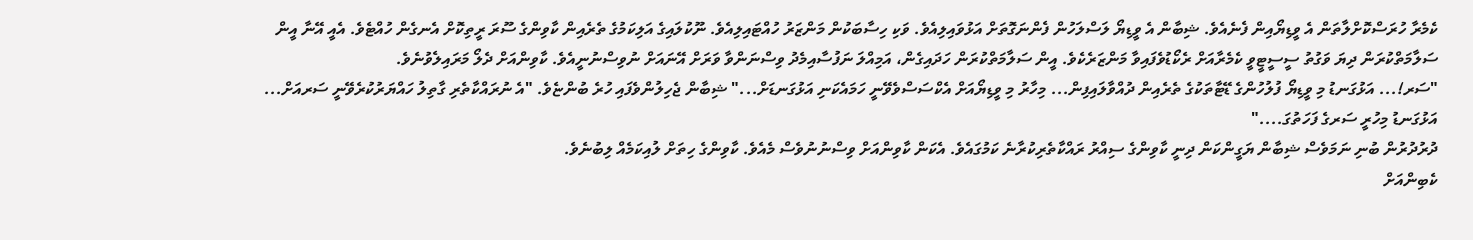ކެމެރާ ހުރަސްކޮށްލާތަން އެ ވީޑިޔޯއިން ފެނެއެވެ. ޝިބާން އެ ވީޑިޔޯ ލަސްލަހުން ފެންނަގޮތަށް އަޅުވައިލިއެވެ. ވަކި ހިސާބަކުން މަންޒަރު ހުއްޓައިލިއެވެ. ނޫކުލައިގެ އަލިކަމުގެ ތެރެއިން ކާވިންގެ ސޫރަ ރީތިކޮށް އެނގެން ހުއްޓެވެ. އެއީ އޭނާ އީން ސަލާމަތްކުރަން ދިޔަ ވަގުތު ސީސީޓީވީ ކެމެރާއަށް ރެކޯޑުވެފައިވާ މަންޒަރެކެވެ. އީން ސަލާމަތްކުރަން ހަދައިގެން، އަމިއްލަ ނަފުސާއިމެދު ވިސްނަންވާ ވަރަށް އޭނައަށް ނުވިސްނުނީއެވެ. ކާވިންއަށް ދެލޯ މަރައިލެވުނެވެ.
"ސަރ!... އަޅުގަނޑު މި ވީޑިޔޯ ފުލުހުންގެ ޑޭޓާތަކުގެ ތެރެއިން ދުއްވާލައިފިން... މިހާރު މި ވީޑިޔޯއަށް އެކްސަސްވެވޭނީ ހަމައެކަނި އަޅުގަނޑަށް..." ޝިބާން ޖެހިލުންވެފައި ހުރެ ބުންޏެވެ. "އެ ނުރައްކާތެރި ގާތިލު ހައްޔަރުކުރެވޭނީ ސަރއަށް... އަޅުގަނޑު މިހުރީ ސަރގެ ފަހަތުގަ...."
ދުރުދުރުން ބުނި ނަމަވެސް ޝިބާން ޔަގީންކަން ދިނީ ކާވިންގެ ސިއްރު ރައްކާތެރިކުރާނެ ކަމުގައެވެ. އެކަން ކާވިންއަށް ވިސްނުނުވެސް މެއެވެ. ކާވިންގެ ހިތަށް ލުއިކަމެއް ލިބުނެވެ.
ކެބިންއަށް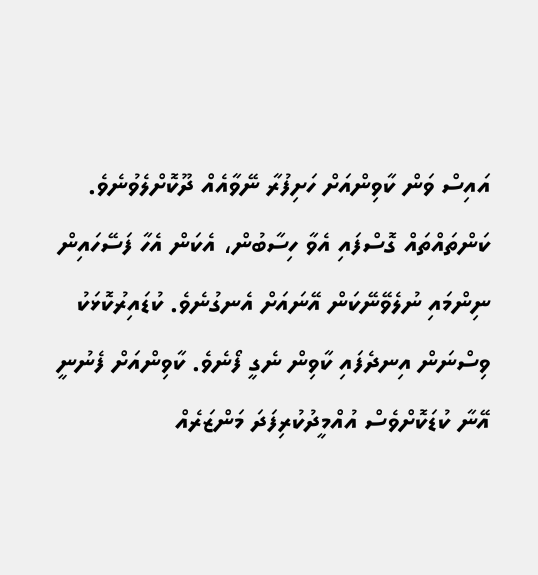އައިސް ވަން ކާވިންއަށް ހަށިފުރާ ނޭވާއެއް ދޫކޮށްލެވުނެވެ. ކަންތައްތައް ގޮސްފައި އެވާ ހިސާބުން، އެކަން އެހާ ފަސޭހައިން ނިންމައި ނުލެވޭނޭކަން އޭނައަށް އެނގުނެވެ. ކުޑައިރުކޮޅަކު ވިސްނަން އިނދެފައި ކާވިން ނެގީ ފޯނެވެ. ކާވިންއަށް ފެނުނީ އޭނާ ކުޑަކޮށްވެސް އުއްމީދުކުރިފަދަ މަންޒަރެއް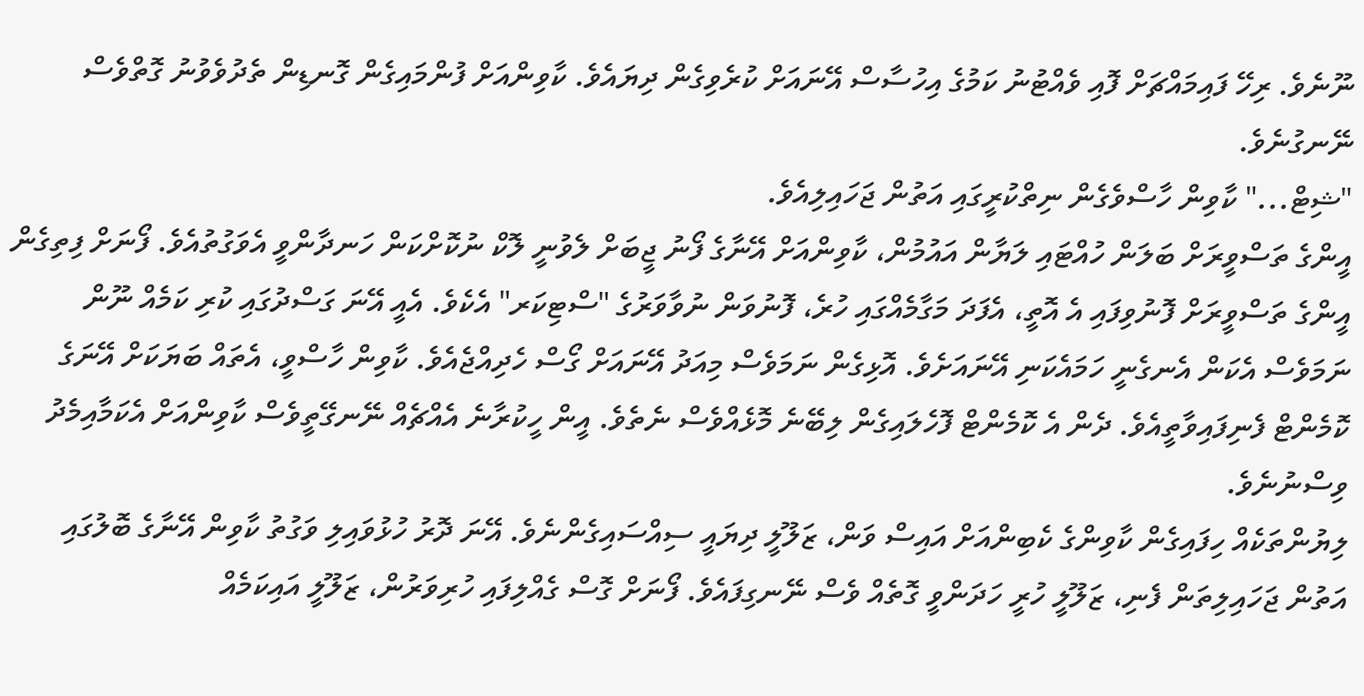ނޫނެވެ. ރިހޭ ފައިމައްޗަށް ފޮއި ވެއްޓުނު ކަމުގެ އިހުސާސް އޭނައަށް ކުރެވިގެން ދިޔައެވެ. ކާވިންއަށް ފުންމައިގެން ގޮނޑިން ތެދުވެވުނު ގޮތްވެސް ނޭނގުނެވެ.
"ޝިޓް..." ކާވިން ހާސްވެގެން ނިތްކުރީގައި އަތުން ޖަހައިލިއެވެ.
އީންގެ ތަސްވީރަށް ބަލަން ހުއްޓައި ލަޔާން އައުމުން، ކާވިންއަށް އޭނާގެ ފޯނު ޖީބަށް ލެވުނީ ލޮކް ނުކޮށްކަން ހަނދާންވީ އެވަގުތުއެވެ. ފޯނަށް ފިތިގެން އީންގެ ތަސްވީރަށް ފޮނުވިފައި އެ އޮތީ، އެފަދަ މަގާމެއްގައި ހުރެ، ފޮނުވަން ނުވާވަރުގެ "ސްޓިކަރ" އެކެވެ. އެއީ އޭނަ ގަސްދުގައި ކުރި ކަމެއް ނޫން ނަމަވެސް އެކަން އެނގެނީ ހަމައެކަނި އޭނައަށެވެ. އޮޅިގެން ނަމަވެސް މިއަދު އޭނައަށް ގޯސް ހެދިއްޖެއެވެ. ކާވިން ހާސްވީ، އެތައް ބަޔަކަށް އޭނަގެ ކޮމެންޓް ފެނިފައިވާތީއެވެ. ދެން އެ ކޮމެންޓް ފޮހެލައިގެން ލިބޭނެ މޮޅެއްވެސް ނެތެވެ. އީން ހީކުރާނެ އެއްޗެއް ނޭނގޭތީވެސް ކާވިންއަށް އެކަމާއިމެދު ވިސްނުނެވެ.
ލިޔުންތަކެއް ހިފައިގެން ކާވިންގެ ކެބިންއަށް އައިސް ވަން، ޒަލޫލީ ދިޔައީ ސިއްސައިގެންނެވެ. އޭނަ ދޮރު ހުޅުވައިލި ވަގުތު ކާވިން އޭނާގެ ބޮލުގައި އަތުން ޖަހައިލިތަން ފެނި، ޒަލޫލީ ހުރީ ހަދަންވީ ގޮތެއް ވެސް ނޭނގިފައެވެ. ފޯނަށް ގޮސް ގެއްލިފައި ހުރިވަރުން، ޒަލޫލީ އައިކަމެއް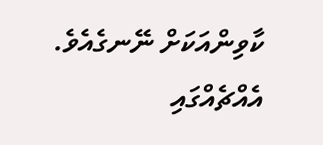ކާވިންއަކަށް ނޭނގެއެވެ. އެއްޗެއްގައި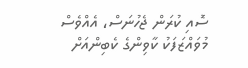ސޮއި ކުރަން ޖެހުނަސް، އެއްވެސް މުވައްޒަފަކު ކާވިންގެ ކެބިންއަށް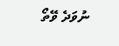ނުވަދެ ވޭތޯ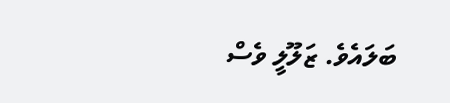ބަލައެވެ. ޒަލޫލީ ވެސް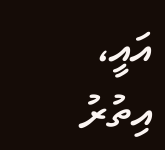އައީ، އިތުރު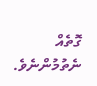ގޮތެއް ނެތުމުންނެވެ.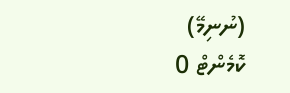(ނުނިމޭ)
ކޮމެންޓް 0